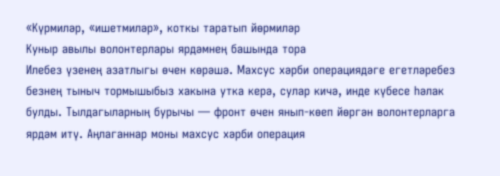«Күрмиләр, «ишетмиләр», коткы таратып йөрмиләр
Куныр авылы волонтерлары ярдәмнең башында тора
Илебез үзенең азатлыгы өчен көрәшә. Махсус хәрби операциядәге егетләребез безнең тыныч тормышыбыз хакына утка керә, сулар кичә, инде күбесе һәлак булды. Тылдагыларның бурычы — фронт өчен янып-көеп йөргән волонтерларга ярдәм итү. Аңлаганнар моны махсус хәрби операция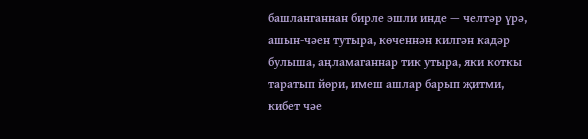башланганнан бирле эшли инде — челтәр үрә, ашын-чәен тутыра, көченнән килгән кадәр булыша, аңламаганнар тик утыра, яки коткы таратып йөри, имеш ашлар барып җитми, кибет чәе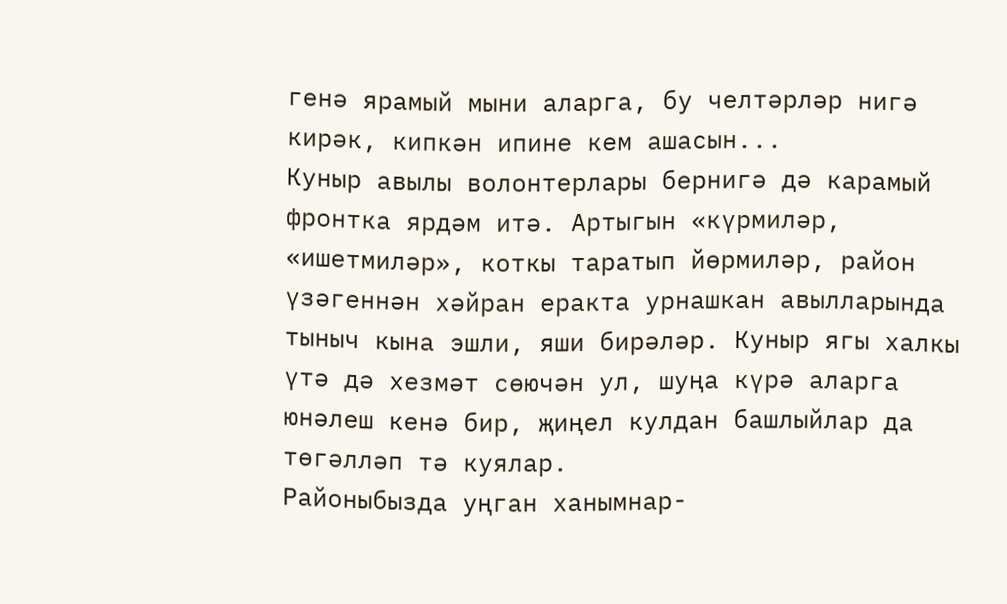генә ярамый мыни аларга, бу челтәрләр нигә кирәк, кипкән ипине кем ашасын...
Куныр авылы волонтерлары бернигә дә карамый фронтка ярдәм итә. Артыгын «күрмиләр, «ишетмиләр», коткы таратып йөрмиләр, район үзәгеннән хәйран еракта урнашкан авылларында тыныч кына эшли, яши бирәләр. Куныр ягы халкы үтә дә хезмәт сөючән ул, шуңа күрә аларга юнәлеш кенә бир, җиңел кулдан башлыйлар да төгәлләп тә куялар.
Районыбызда уңган ханымнар-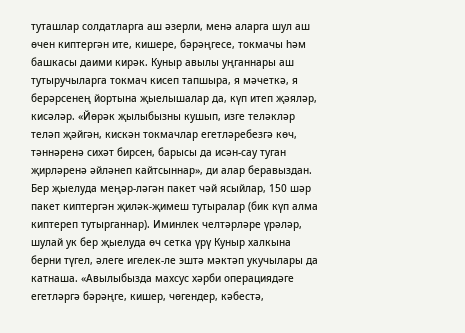туташлар солдатларга аш әзерли, менә аларга шул аш өчен киптергән ите, кишере, бәрәңгесе, токмачы һәм башкасы даими кирәк. Куныр авылы уңганнары аш тутыручыларга токмач кисеп тапшыра, я мәчеткә, я берәрсенең йортына җыелышалар да, күп итеп җәяләр, кисәләр. «Йөрәк җылыбызны кушып, изге теләкләр теләп җәйгән, кискән токмачлар егетләребезгә көч, тәннәренә сихәт бирсен, барысы да исән-сау туган җирләренә әйләнеп кайтсыннар», ди алар беравыздан.
Бер җыелуда меңәр-ләгән пакет чәй ясыйлар, 150 шәр пакет киптергән җиләк-җимеш тутыралар (бик күп алма киптереп тутырганнар). Иминлек челтәрләре үрәләр, шулай ук бер җыелуда өч сетка үрү Куныр халкына берни түгел, әлеге игелек-ле эштә мәктәп укучылары да катнаша. «Авылыбызда махсус хәрби операциядәге егетләргә бәрәңге, кишер, чөгендер, кәбестә,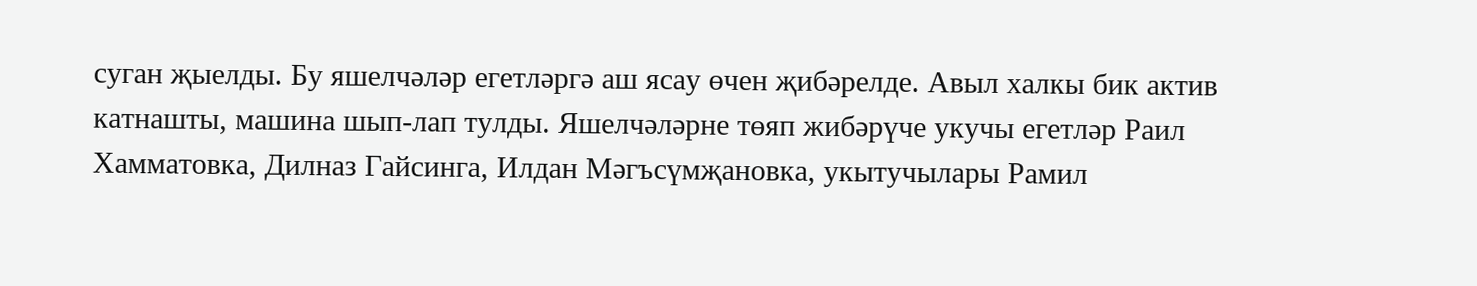суган җыелды. Бу яшелчәләр егетләргә аш ясау өчен җибәрелде. Авыл халкы бик актив катнашты, машина шып-лап тулды. Яшелчәләрне төяп жибәрүче укучы егетләр Раил Хамматовка, Дилназ Гайсинга, Илдан Мәгъсүмҗановка, укытучылары Рамил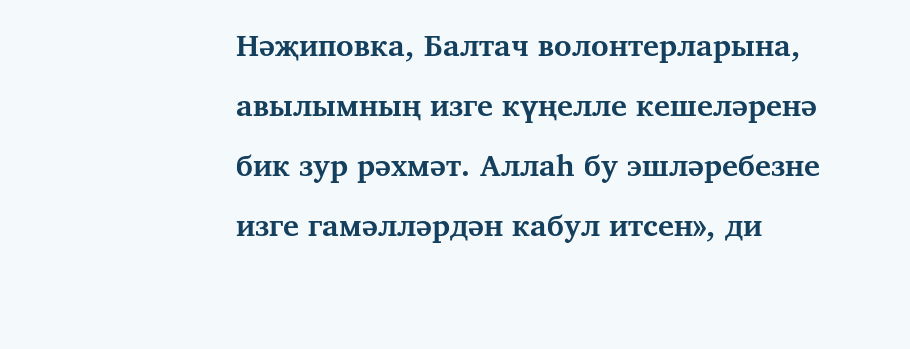Нәҗиповка, Балтач волонтерларына, авылымның изге күңелле кешеләренә бик зур рәхмәт. Аллаһ бу эшләребезне изге гамәлләрдән кабул итсен», ди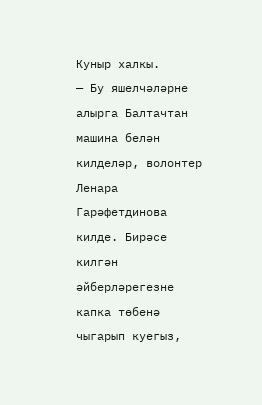Куныр халкы.
— Бу яшелчәләрне алырга Балтачтан машина белән килделәр, волонтер Ленара Гарәфетдинова килде. Бирәсе килгән әйберләрегезне капка төбенә чыгарып куегыз,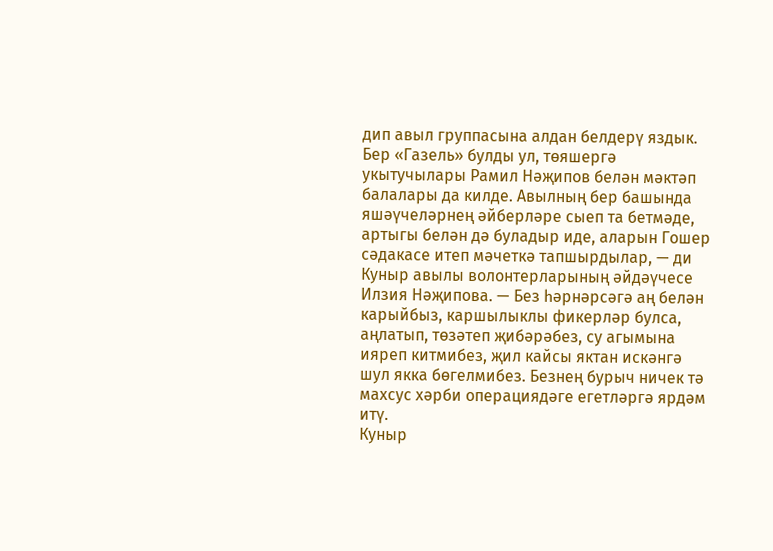дип авыл группасына алдан белдерү яздык. Бер «Газель» булды ул, төяшергә укытучылары Рамил Нәҗипов белән мәктәп балалары да килде. Авылның бер башында яшәүчеләрнең әйберләре сыеп та бетмәде, артыгы белән дә буладыр иде, аларын Гошер сәдакасе итеп мәчеткә тапшырдылар, — ди Куныр авылы волонтерларының әйдәүчесе Илзия Нәҗипова. — Без һәрнәрсәгә аң белән карыйбыз, каршылыклы фикерләр булса, аңлатып, төзәтеп җибәрәбез, су агымына ияреп китмибез, җил кайсы яктан искәнгә шул якка бөгелмибез. Безнең бурыч ничек тә махсус хәрби операциядәге егетләргә ярдәм итү.
Куныр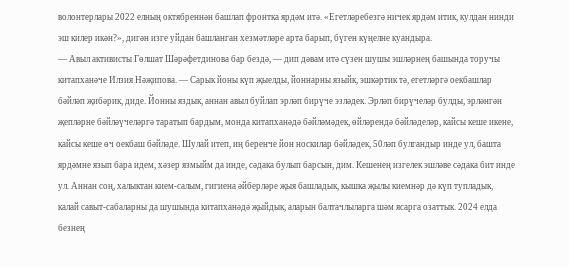волонтерлары 2022 елның октябреннән башлап фронтка ярдәм итә. «Егетләребезгә ничек ярдәм итик, кулдан нинди эш килер икән?», дигән изге уйдан башланган хезмәтләре арта барып, бүген күңелне куандыра.
— Авыл активисты Гөлшат Шәрәфетдинова бар бездә, — дип дәвам итә сүзен шушы эшләрнең башында торучы китапханәче Илзия Нәҗипова. — Сарык йоны күп җыелды, йоннарны языйк, эшкәртик тә, егетләргә оекбашлар бәйләп җибәрик, диде. Йонны яздык, аннан авыл буйлап эрләп бирүче эзләдек. Эрләп бирүчеләр булды, эрләнгән җепләрне бәйләүчеләргә таратып бардым, монда китапханәдә бәйләмәдек, өйләрендә бәйләделәр, кайсы кеше икене, кайсы кеше өч оекбаш бәйләде. Шулай итеп, иң беренче йон носкилар бәйләдек, 50ләп булгандыр инде ул, башта ярдәмне язып бара идем, хәзер язмыйм да инде, сәдака булып барсын, дим. Кешенең изгелек эшләве сәдака бит инде ул. Аннан соң, халыктан кием-салым, гигиена әйберләре җыя башладык, кышка җылы киемнәр дә күп тупладык, калай савыт-сабаларны да шушында китапханәдә җыйдык, аларын балтачлыларга шәм ясарга озаттык. 2024 елда безнең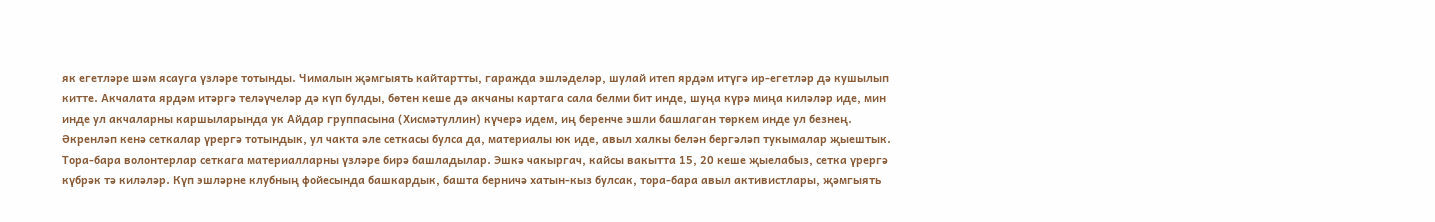як егетләре шәм ясауга үзләре тотынды. Чималын җәмгыять кайтартты, гаражда эшләделәр, шулай итеп ярдәм итүгә ир-егетләр дә кушылып китте. Акчалата ярдәм итәргә теләүчеләр дә күп булды, бөтен кеше дә акчаны картага сала белми бит инде, шуңа күрә миңа киләләр иде, мин инде ул акчаларны каршыларында ук Айдар группасына (Хисмәтуллин) күчерә идем, иң беренче эшли башлаган төркем инде ул безнең. Әкренләп кенә сеткалар үрергә тотындык, ул чакта әле сеткасы булса да, материалы юк иде, авыл халкы белән бергәләп тукымалар җыештык. Тора-бара волонтерлар сеткага материалларны үзләре бирә башладылар. Эшкә чакыргач, кайсы вакытта 15, 20 кеше җыелабыз, сетка үрергә күбрәк тә киләләр. Күп эшләрне клубның фойесында башкардык, башта берничә хатын-кыз булсак, тора-бара авыл активистлары, җәмгыять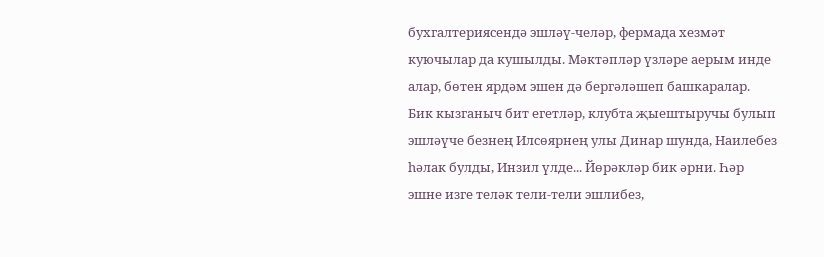бухгалтериясендә эшләү-челәр, фермада хезмәт куючылар да кушылды. Мәктәпләр үзләре аерым инде алар, бөтен ярдәм эшен дә бергәләшеп башкаралар. Бик кызганыч бит егетләр, клубта җыештыручы булып эшләүче безнең Илсөярнең улы Динар шунда, Наилебез һәлак булды, Инзил үлде... Йөрәкләр бик әрни. Һәр эшне изге теләк тели-тели эшлибез,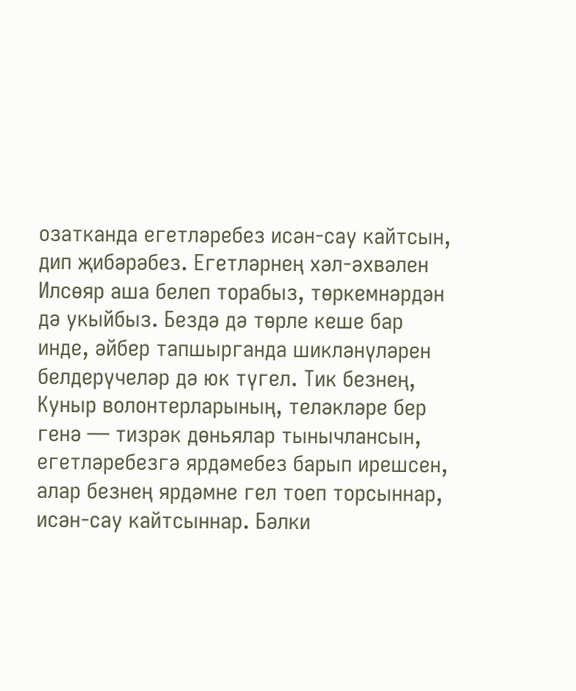озатканда егетләребез исән-сау кайтсын, дип җибәрәбез. Егетләрнең хәл-әхвәлен Илсөяр аша белеп торабыз, төркемнәрдән дә укыйбыз. Бездә дә төрле кеше бар инде, әйбер тапшырганда шикләнүләрен белдерүчеләр дә юк түгел. Тик безнең, Куныр волонтерларының, теләкләре бер генә — тизрәк дөньялар тынычлансын, егетләребезгә ярдәмебез барып ирешсен, алар безнең ярдәмне гел тоеп торсыннар, исән-сау кайтсыннар. Бәлки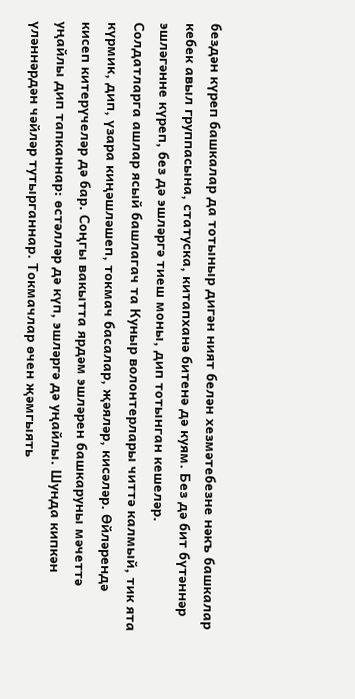бездән күреп башкалар да тотыныр дигән ният белән хезмәтебезне нәкъ башкалар кебек авыл группасына, статуска, китапханә битенә дә куям. Без дә бит бүтәннәр эшләгәнне күреп, без дә эшләргә тиеш моны, дип тотынган кешеләр.
Солдатларга ашлар ясый башлагач та Куныр волонтерлары читтә калмый, тик ята күрмик, дип, үзара киңәшләшеп, токмач басалар, җәяләр, кисәләр. Өйләрендә кисеп китерүчеләр дә бар. Соңгы вакытта ярдәм эшләрен башкаруны мәчеттә уңайлы дип тапканнар: өстәлләр дә күп, эшләргә дә уңайлы. Шунда кипкән үләннәрдән чәйләр тутырганнар. Токмачлар өчен җәмгыять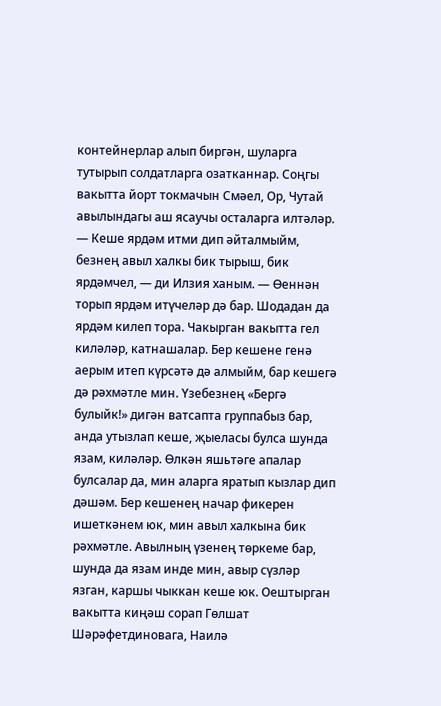контейнерлар алып биргән, шуларга тутырып солдатларга озатканнар. Соңгы вакытта йорт токмачын Смәел, Ор, Чутай авылындагы аш ясаучы осталарга илтәләр.
— Кеше ярдәм итми дип әйталмыйм, безнең авыл халкы бик тырыш, бик ярдәмчел, — ди Илзия ханым. — Өеннән торып ярдәм итүчеләр дә бар. Шодадан да ярдәм килеп тора. Чакырган вакытта гел киләләр, катнашалар. Бер кешене генә аерым итеп күрсәтә дә алмыйм, бар кешегә дә рәхмәтле мин. Үзебезнең «Бергә булыйк!» дигән ватсапта группабыз бар, анда утызлап кеше, җыеласы булса шунда язам, киләләр. Өлкән яшьтәге апалар булсалар да, мин аларга яратып кызлар дип дәшәм. Бер кешенең начар фикерен ишеткәнем юк, мин авыл халкына бик рәхмәтле. Авылның үзенең төркеме бар, шунда да язам инде мин, авыр сүзләр язган, каршы чыккан кеше юк. Оештырган вакытта киңәш сорап Гөлшат Шәрәфетдиновага, Наилә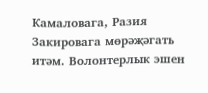Камаловага, Разия Закировага мөрәҗәгать итәм. Волонтерлык эшен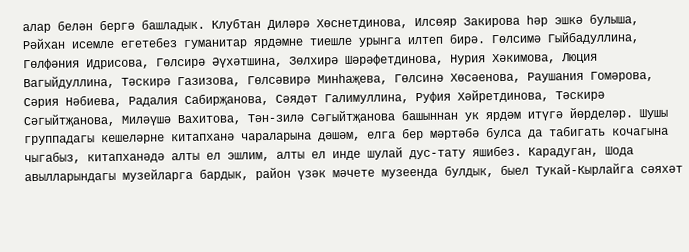алар белән бергә башладык. Клубтан Диләрә Хөснетдинова, Илсөяр Закирова һәр эшкә булыша, Рәйхан исемле егетебез гуманитар ярдәмне тиешле урынга илтеп бирә. Гөлсимә Гыйбадуллина, Гөлфәния Идрисова, Гөлсирә Әүхәтшина, Зөлхирә Шәрәфетдинова, Нурия Хәкимова, Люция Вагыйдуллина, Тәскирә Газизова, Гөлсәвирә Минһаҗева, Гөлсинә Хөсәенова, Раушания Гомәрова, Сәрия Нәбиева, Радалия Сабирҗанова, Сәядәт Галимуллина, Руфия Хәйретдинова, Тәскирә Сәгыйтҗанова, Миләүшә Вахитова, Тән-зилә Сәгыйтҗанова башыннан ук ярдәм итүгә йөрделәр. Шушы группадагы кешеләрне китапханә чараларына дәшәм, елга бер мәртәбә булса да табигать кочагына чыгабыз, китапханәдә алты ел эшлим, алты ел инде шулай дус-тату яшибез. Карадуган, Шода авылларындагы музейларга бардык, район үзәк мәчете музеенда булдык, быел Тукай-Кырлайга сәяхәт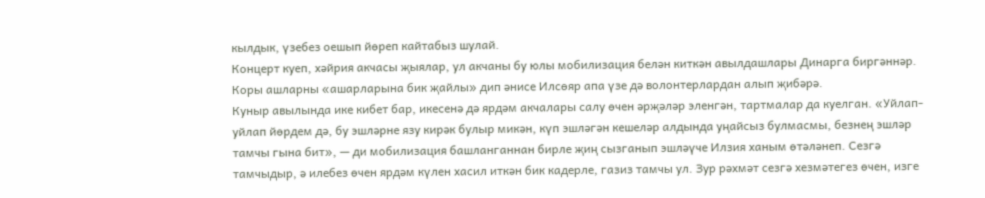кылдык, үзебез оешып йөреп кайтабыз шулай.
Концерт куеп, хәйрия акчасы җыялар, ул акчаны бу юлы мобилизация белән киткән авылдашлары Динарга биргәннәр. Коры ашларны «ашарларына бик җайлы» дип әнисе Илсөяр апа үзе дә волонтерлардан алып җибәрә.
Куныр авылында ике кибет бар, икесенә дә ярдәм акчалары салу өчен әрҗәләр эленгән, тартмалар да куелган. «Уйлап-уйлап йөрдем дә, бу эшләрне язу кирәк булыр микән, күп эшләгән кешеләр алдында уңайсыз булмасмы, безнең эшләр тамчы гына бит», — ди мобилизация башланганнан бирле җиң сызганып эшләүче Илзия ханым өтәләнеп. Сезгә тамчыдыр, ә илебез өчен ярдәм күлен хасил иткән бик кадерле, газиз тамчы ул. Зур рәхмәт сезгә хезмәтегез өчен, изге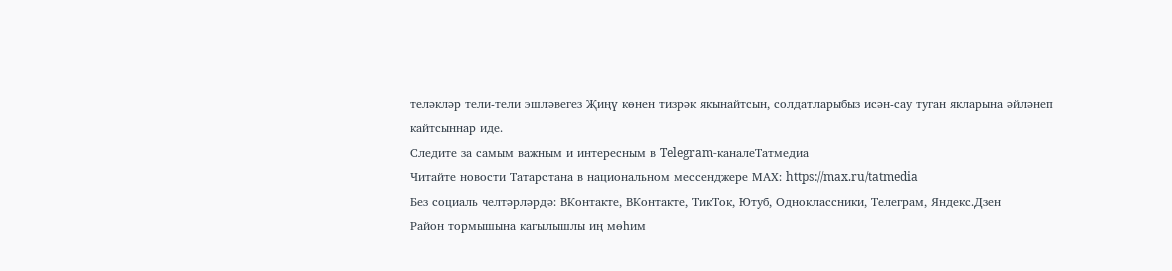теләкләр тели-тели эшләвегез Җиңү көнен тизрәк якынайтсын, солдатларыбыз исән-сау туган якларына әйләнеп кайтсыннар иде.
Следите за самым важным и интересным в Telegram-каналеТатмедиа
Читайте новости Татарстана в национальном мессенджере MАХ: https://max.ru/tatmedia
Без социаль челтәрләрдә: ВКонтакте, ВКонтакте, ТикТок, Ютуб, Одноклассники, Телеграм, Яндекс.Дзен
Район тормышына кагылышлы иң мөһим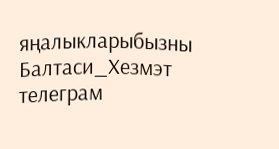яңалыкларыбызны Балтаси_Хезмэт телеграм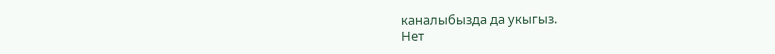каналыбызда да укыгыз.
Нет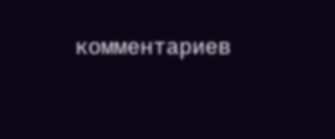комментариев